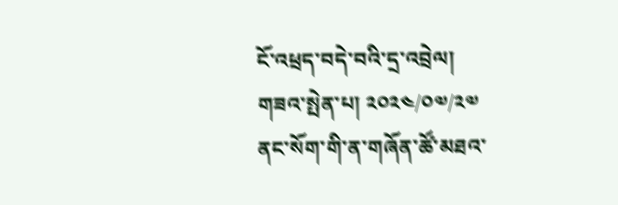ངོ་འཕྲད་བདེ་བའི་དྲ་འབྲེལ།
གཟའ་སྤེན་པ། ༢༠༢༤/༠༧/༢༧
ནང་སོག་གི་ན་གཞོན་ཚོ་མཐའ་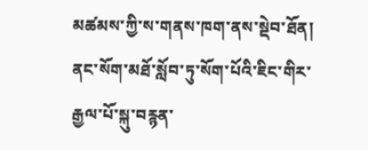མཚམས་ཀྱི་ས་གནས་ཁག་ནས་སྡེབ་ཐོན།
ནང་སོག་མཐོ་སློབ་ཏུ་སོག་པོའི་ཇིང་གིར་རྒྱལ་པོ་སྐུ་བརྙན་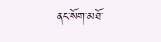ནང་སོག་མཐོ་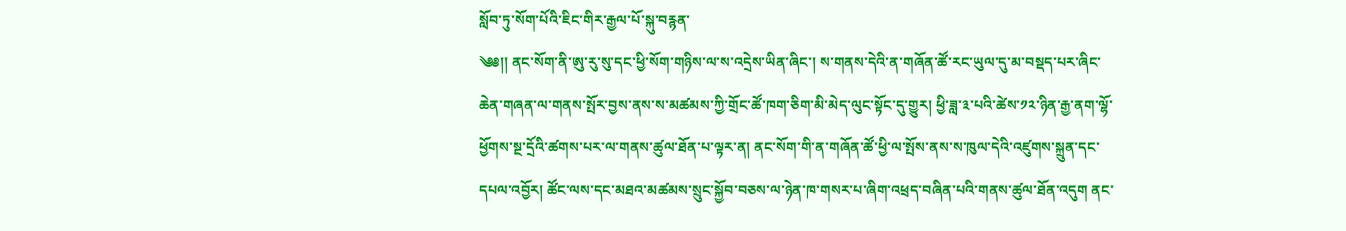སློབ་ཏུ་སོག་པོའི་ཇིང་གིར་རྒྱལ་པོ་སྐུ་བརྙན་
༄༅།། ནང་སོག་ནི་ཨུ་རུ་སུ་དང་ཕྱི་སོག་གཉིས་ལ་ས་འདྲེས་ཡིན་ཞིང་། ས་གནས་དེའི་ན་གཞོན་ཚོ་རང་ཡུལ་དུ་མ་བསྡད་པར་ཞིང་ཆེན་གཞན་ལ་གནས་སྤོར་བྱས་ནས་ས་མཚམས་ཀྱི་གྲོང་ཚོ་ཁག་ཅིག་མི་མེད་ལུང་སྟོང་དུ་གྱུར། ཕྱི་ཟླ་༣་པའི་ཚེས་༡༢་ཉིན་རྒྱ་ནག་ལྷོ་ཕྱོགས་སྔ་དྲོའི་ཚགས་པར་ལ་གནས་ཚུལ་ཐོན་པ་ལྟར་ན། ནང་སོག་གི་ན་གཞོན་ཚོ་ཕྱི་ལ་སྤོས་ནས་ས་ཁུལ་དེའི་འཛུགས་སྐྲུན་དང་དཔལ་འབྱོར། ཚོང་ལས་དང་མཐའ་མཚམས་སྲུང་སྐྱོབ་བཅས་ལ་ཉེན་ཁ་གསར་པ་ཞིག་འཕྲད་བཞིན་པའི་གནས་ཚུལ་ཐོན་འདུག ནང་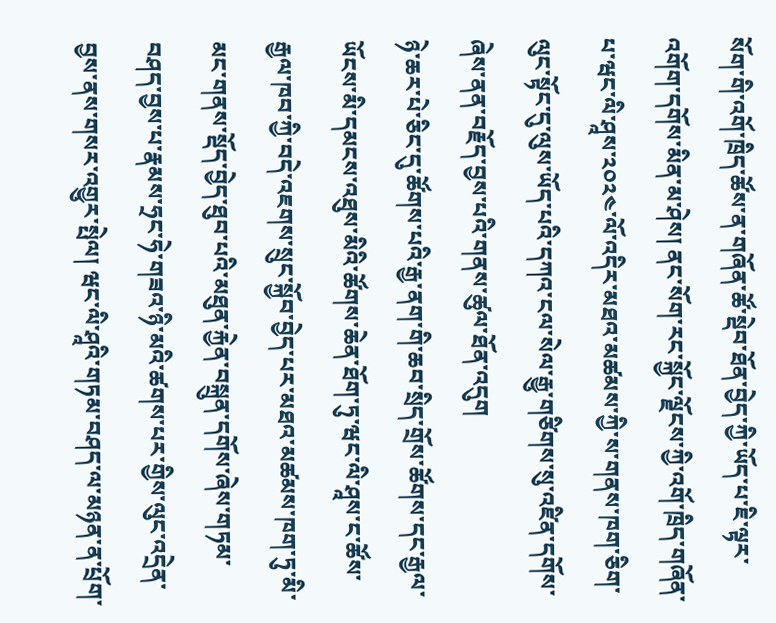སོག་གི་འགོ་ཁྲིད་ཚོས་ན་གཞོན་ཚོ་སྡེབ་ཐོན་བྱེད་ཀྱི་ཡོད་པ་ཇི་ལྟར་འགོག་དགོས་མིན་མ་ཤེས། ནང་སོག་རང་སྐྱོང་ལྗོངས་ཀྱི་འགོ་ཁྲིད་གཞོན་པ་ཝང་ལི་ཤཱས་༢༠༢༤་ལོ་འདིར་མཐའ་མཚམས་ཀྱི་ས་གནས་ཁག་ཅིག་ལུང་སྟོང་དུ་ལུས་ཡོད་པའི་དཀའ་ངལ་སེལ་རྒྱུ་གཙིགས་སུ་འཛིན་དགོས་ཞེས་ནན་བརྗོད་བྱས་པའི་གནས་ཚུལ་ཐོན་འདུག
ཉེ་ཆར་པེ་ཅིང་དུ་ཚོགས་པའི་རྒྱ་ནག་གི་ཆབ་སྲིད་གྲོས་ཚོགས་དང་རྒྱལ་ཡོངས་མི་དམངས་འཐུས་མིའི་ཚོགས་ཆེན་ཐོག་ཏུ་ཝང་ལི་ཤཱས་ང་ཚོས་རྒྱལ་ཁབ་ཀྱི་བདེ་འཇགས་སྲུང་སྐྱོབ་བྱེད་པར་མཐའ་མཚམས་ཁག་ཏུ་མི་མང་གནས་སྡོད་བྱེད་ཐུབ་པའི་མཐུན་རྐྱེན་བསྐྲུན་དགོས་ཞེས་གཏམ་བཤད་བྱས་པ་རྣམས་ཧྲང་ཧེ་གཟའ་ཉི་མའི་ཚགས་པར་གྱིས་ལུང་འདྲེན་བྱས་ནས་གསར་འགྱུར་སྤེལ། ཝང་ལི་ཤཱའི་གཏམ་བཤད་ལ་མཉན་ན་པྲོག་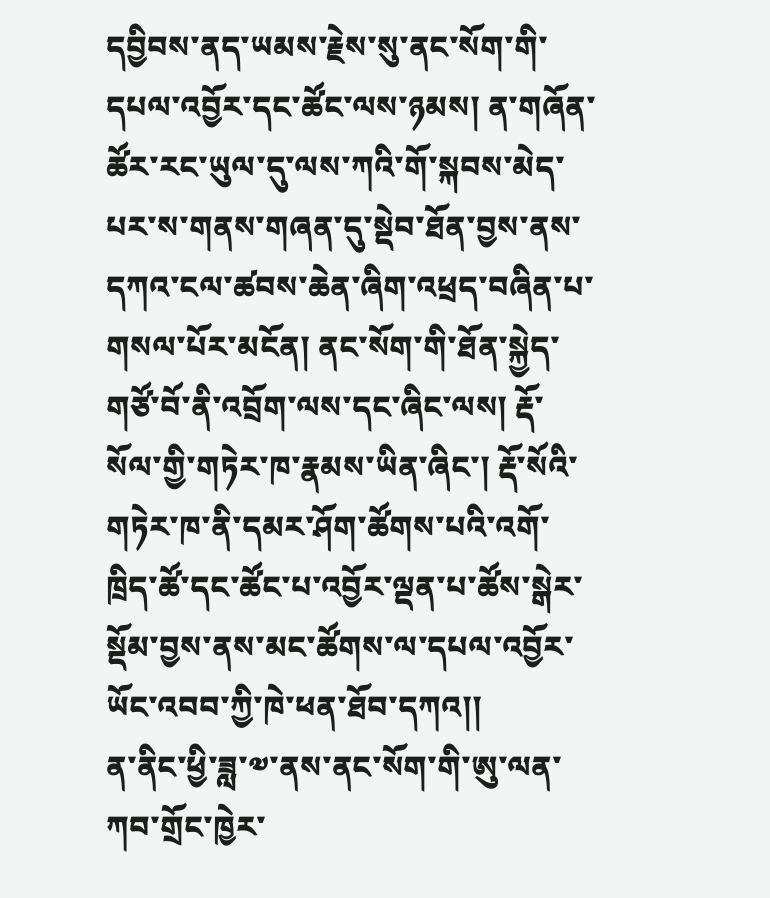དབྱིབས་ནད་ཡམས་རྗེས་སུ་ནང་སོག་གི་དཔལ་འབྱོར་དང་ཚོང་ལས་ཉམས། ན་གཞོན་ཚོར་རང་ཡུལ་དུ་ལས་ཀའི་གོ་སྐབས་མེད་པར་ས་གནས་གཞན་དུ་སྡེབ་ཐོན་བྱས་ནས་དཀའ་ངལ་ཚབས་ཆེན་ཞིག་འཕྲད་བཞིན་པ་གསལ་པོར་མངོན། ནང་སོག་གི་ཐོན་སྐྱེད་གཙོ་བོ་ནི་འབྲོག་ལས་དང་ཞིང་ལས། རྡོ་སོལ་གྱི་གཏེར་ཁ་རྣམས་ཡིན་ཞིང་། རྡོ་སོའི་གཏེར་ཁ་ནི་དམར་ཤོག་ཚོགས་པའི་འགོ་ཁྲིད་ཚོ་དང་ཚོང་པ་འབྱོར་ལྡན་པ་ཚོས་སྒེར་སྡོམ་བྱས་ནས་མང་ཚོགས་ལ་དཔལ་འབྱོར་ཡོང་འབབ་ཀྱི་ཁེ་ཕན་ཐོབ་དཀའ།།
ན་ནིང་ཕྱི་ཟླ་༧་ནས་ནང་སོག་གི་ཨུ་ལན་ཀབ་གྲོང་ཁྱེར་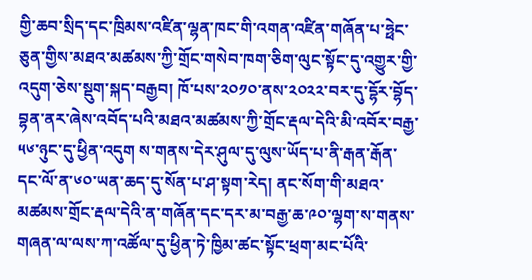གྱི་ཆབ་སྲིད་དང་ཁྲིམས་འཛིན་ལྷན་ཁང་གི་འགན་འཛིན་གཞོན་པ་ཧྥེང་ཅུན་གྱིས་མཐའ་མཚམས་ཀྱི་གྲོང་གསེབ་ཁག་ཅིག་ལུང་སྟོང་དུ་འགྱུར་གྱི་འདུག་ཅེས་སྡུག་སྐད་བརྒྱབ། ཁོ་པས་༢༠༡༠་ནས་༢༠༢༢་བར་དུ་དྷོར་བྷོད་བྷན་ནར་ཞེས་འབོད་པའི་མཐའ་མཚམས་ཀྱི་གྲོང་རྡལ་དེའི་མི་འབོར་བརྒྱ་༥༦་ཉུང་དུ་ཕྱིན་འདུག ས་གནས་དེར་ཤུལ་དུ་ལུས་ཡོད་པ་ནི་རྒན་རྒོན་དང་ལོ་ན་༦༠་ཡན་ཆད་དུ་སོན་པ་ཤ་སྟག་རེད། ནང་སོག་གི་མཐའ་མཚམས་གྲོང་རྡལ་དེའི་ན་གཞོན་དང་དར་མ་བརྒྱ་ཆ་༩༠་ལྷག་ས་གནས་གཞན་ལ་ལས་ཀ་འཚོལ་དུ་ཕྱིན་ཏེ་ཁྱིམ་ཚང་སྟོང་ཕྲག་མང་པོའི་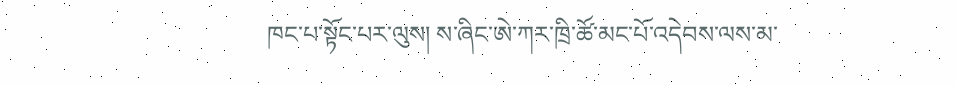ཁང་པ་སྟོང་པར་ལུས། ས་ཞིང་ཨེ་ཀར་ཁྲི་ཚོ་མང་པོ་འདེབས་ལས་མ་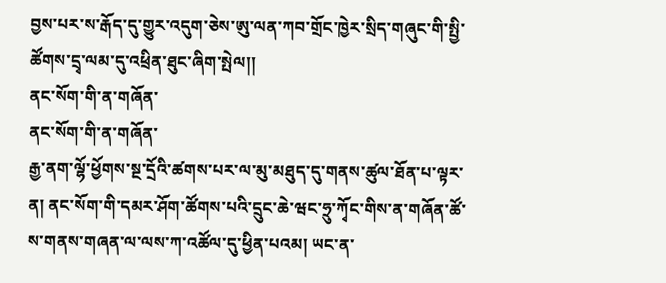བྱས་པར་ས་རྒོད་དུ་གྱུར་འདུག་ཅེས་ཨུ་ལན་ཀབ་གྲོང་ཁྱེར་སྲིད་གཞུང་གི་སྤྱི་ཚོགས་དྲྭ་ལམ་དུ་འཕྲིན་ཐུང་ཞིག་སྤེལ།།
ནང་སོག་གི་ན་གཞོན་
ནང་སོག་གི་ན་གཞོན་
རྒྱ་ནག་ལྷོ་ཕྱོགས་སྔ་དྲོའི་ཚགས་པར་ལ་མུ་མཐུད་དུ་གནས་ཚུལ་ཐོན་པ་ལྟར་ན། ནང་སོག་གི་དམར་ཤོག་ཚོགས་པའི་དྲུང་ཆེ་ཝང་ཧྲུ་ཀྭོང་གིས་ན་གཞོན་ཚོ་ས་གནས་གཞན་ལ་ལས་ཀ་འཚོལ་དུ་ཕྱིན་པའམ། ཡང་ན་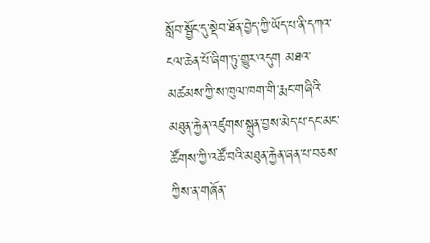སློབ་སྦྱོང་དུ་སྡེབ་ཐོན་བྱེད་ཀྱི་ཡོད་པ་ནི་དཀའ་ངལ་ཆེན་པོ་ཞིག་ཏུ་གྱུར་འདུག མཐའ་མཚམས་ཀྱི་ས་ཁུལ་ཁག་གི་རྨང་གཞིའི་མཐུན་རྐྱེན་འཛུགས་སྐྲུན་བྱས་མེད་པ་དང་མང་ཚོགས་ཀྱི་འཚོ་བའི་མཐུན་རྐྱེན་ཞན་པ་བཅས་ཀྱིས་ན་གཞོན་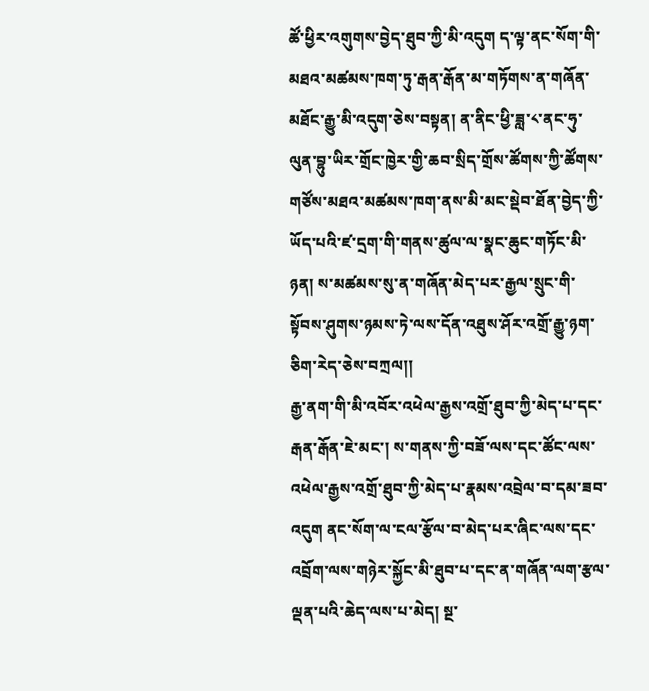ཚོ་ཕྱིར་འགུགས་བྱེད་ཐུབ་ཀྱི་མི་འདུག ད་ལྟ་ནང་སོག་གི་མཐའ་མཚམས་ཁག་ཏུ་རྒན་རྒོན་མ་གཏོགས་ན་གཞོན་མཐོང་རྒྱུ་མི་འདུག་ཅེས་བསྟན། ན་ནིང་ཕྱི་ཟླ་༨་ནང་ཧུ་ལུན་བྷུ་ཡིར་གྲོང་ཁྱེར་གྱི་ཆབ་སྲིད་གྲོས་ཚོགས་ཀྱི་ཚོགས་གཙོས་མཐའ་མཚམས་ཁག་ནས་མི་མང་སྡེབ་ཐོན་བྱེད་ཀྱི་ཡོད་པའི་ཛ་དྲག་གི་གནས་ཚུལ་ལ་སྣང་ཆུང་གཏོང་མི་ཉན། ས་མཚམས་སུ་ན་གཞོན་མེད་པར་རྒྱལ་སྲུང་གི་སྟོབས་ཤུགས་ཉམས་ཏེ་ལས་དོན་འཐུས་ཤོར་འགྲོ་རྒྱུ་ཉག་ཅིག་རེད་ཅེས་བཀྲལ།།
རྒྱ་ནག་གི་མི་འབོར་འཕེལ་རྒྱས་འགྲོ་ཐུབ་ཀྱི་མེད་པ་དང་རྒན་རྒོན་ཇེ་མང་། ས་གནས་ཀྱི་བཟོ་ལས་དང་ཚོང་ལས་འཕེལ་རྒྱས་འགྲོ་ཐུབ་ཀྱི་མེད་པ་རྣམས་འབྲེལ་བ་དམ་ཟབ་འདུག ནང་སོག་ལ་ངལ་རྩོལ་བ་མེད་པར་ཞིང་ལས་དང་འབྲོག་ལས་གཉེར་སྐྱོང་མི་ཐུབ་པ་དང་ན་གཞོན་ལག་རྩལ་ལྡན་པའི་ཆེད་ལས་པ་མེད། སྔ་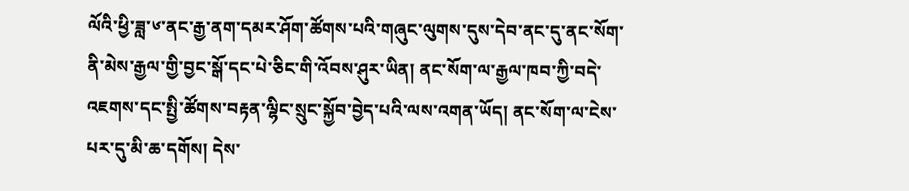ལོའི་ཕྱི་ཟླ་༦་ནང་རྒྱ་ནག་དམར་ཤོག་ཚོགས་པའི་གཞུང་ལུགས་དུས་དེབ་ནང་དུ་ནང་སོག་ནི་མེས་རྒྱལ་གྱི་བྱང་སྒོ་དང་པེ་ཅིང་གི་འོབས་ཤུར་ཡིན། ནང་སོག་ལ་རྒྱལ་ཁབ་ཀྱི་བདེ་འཇགས་དང་སྤྱི་ཚོགས་བརྟན་ལྷིང་སྲུང་སྐྱོབ་བྱེད་པའི་ལས་འགན་ཡོད། ནང་སོག་ལ་ངེས་པར་དུ་མི་ཆ་དགོས། དེས་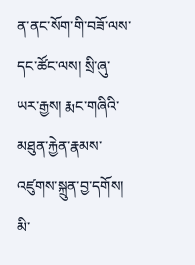ན་ནང་སོག་གི་བཟོ་ལས་དང་ཚོང་ལས། སྲི་ཞུ་ཡར་རྒྱས། རྨང་གཞིའི་མཐུན་རྐྱེན་རྣམས་འཛུགས་སྐྲུན་བྱ་དགོས། མི་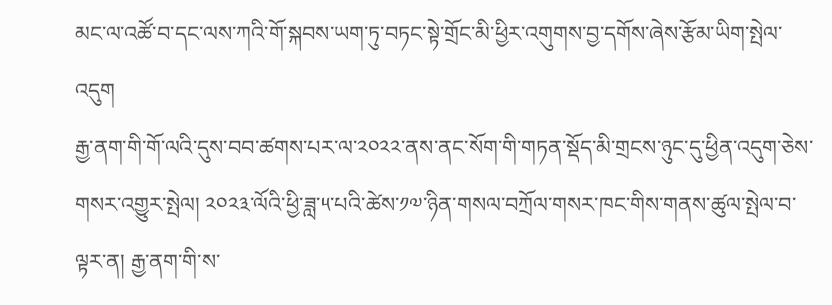མང་ལ་འཚོ་བ་དང་ལས་ཀའི་གོ་སྐབས་ཡག་ཏུ་བཏང་སྟེ་གྲོང་མི་ཕྱིར་འགུགས་བྱ་དགོས་ཞེས་རྩོམ་ཡིག་སྤེལ་འདུག
རྒྱ་ནག་གི་གོ་ལའི་དུས་བབ་ཚགས་པར་ལ་༢༠༢༢་ནས་ནང་སོག་གི་གཏན་སྡོད་མི་གྲངས་ཉུང་དུ་ཕྱིན་འདུག་ཅེས་གསར་འགྱུར་སྤེལ། ༢༠༢༣་ལོའི་ཕྱི་ཟླ་༥་པའི་ཚེས་༡༧་ཉིན་གསལ་བཀྲོལ་གསར་ཁང་གིས་གནས་ཚུལ་སྤེལ་བ་ལྟར་ན། རྒྱ་ནག་གི་ས་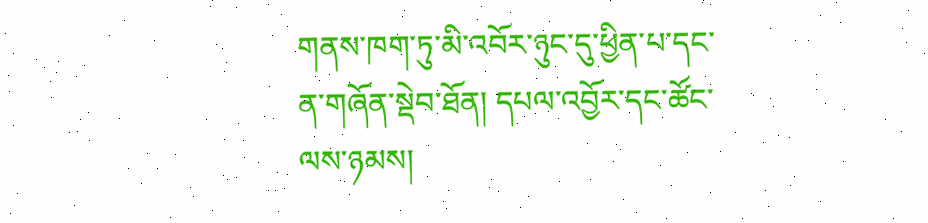གནས་ཁག་ཏུ་མི་འབོར་ཉུང་དུ་ཕྱིན་པ་དང་ན་གཞོན་སྡེབ་ཐོན། དཔལ་འབྱོར་དང་ཚོང་ལས་ཉམས།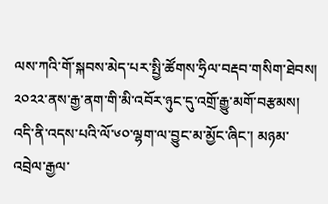ལས་ཀའི་གོ་སྐབས་མེད་པར་སྤྱི་ཚོགས་ཧྲིལ་བརྡབ་གསིག་ཐེབས། ༢༠༢༢་ནས་རྒྱ་ནག་གི་མི་འབོར་ཉུང་དུ་འགྲོ་རྒྱུ་མགོ་བརྩམས། འདི་ནི་འདས་པའི་ལོ་༦༠་ལྷག་ལ་བྱུང་མ་མྱོང་ཞིང་། མཉམ་འབྲེལ་རྒྱལ་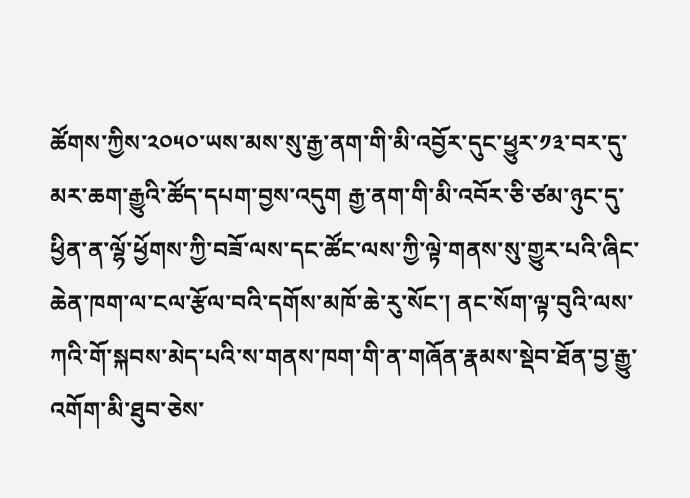ཚོགས་ཀྱིས་༢༠༥༠་ཡས་མས་སུ་རྒྱ་ནག་གི་མི་འབྱོར་དུང་ཕྱུར་༡༣་བར་དུ་མར་ཆག་རྒྱུའི་ཚོད་དཔག་བྱས་འདུག རྒྱ་ནག་གི་མི་འབོར་ཅི་ཙམ་ཉུང་དུ་ཕྱིན་ན་ལྷོ་ཕྱོགས་ཀྱི་བཟོ་ལས་དང་ཚོང་ལས་ཀྱི་ལྟེ་གནས་སུ་གྱུར་པའི་ཞིང་ཆེན་ཁག་ལ་ངལ་རྩོལ་བའི་དགོས་མཁོ་ཆེ་རུ་སོང་། ནང་སོག་ལྟ་བུའི་ལས་ཀའི་གོ་སྐབས་མེད་པའི་ས་གནས་ཁག་གི་ན་གཞོན་རྣམས་སྡེབ་ཐོན་བྱ་རྒྱུ་འགོག་མི་ཐུབ་ཅེས་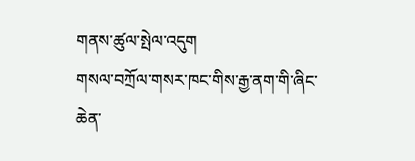གནས་ཚུལ་སྤེལ་འདུག
གསལ་བཀྲོལ་གསར་ཁང་གིས་རྒྱ་ནག་གི་ཞིང་ཆེན་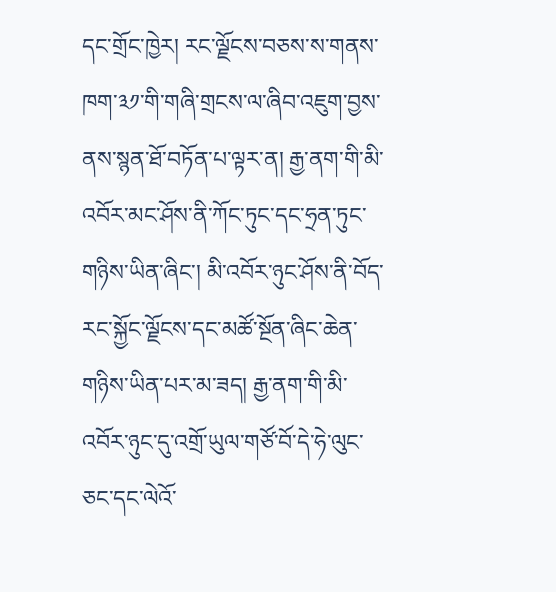དང་གྲོང་ཁྱེར། རང་ལྗོངས་བཅས་ས་གནས་ཁག་༣༡་གི་གཞི་གྲངས་ལ་ཞིབ་འཇུག་བྱས་ནས་སྙན་ཐོ་བཏོན་པ་ལྟར་ན། རྒྱ་ནག་གི་མི་འབོར་མང་ཤོས་ནི་ཀོང་ཏུང་དང་ཧྲན་ཏུང་གཉིས་ཡིན་ཞིང་། མི་འབོར་ཉུང་ཤོས་ནི་བོད་རང་སྐྱོང་ལྗོངས་དང་མཚོ་སྔོན་ཞིང་ཆེན་གཉིས་ཡིན་པར་མ་ཟད། རྒྱ་ནག་གི་མི་འབོར་ཉུང་དུ་འགྲོ་ཡུལ་གཙོ་བོ་དེ་ཧེ་ལུང་ཅང་དང་ལེའོ་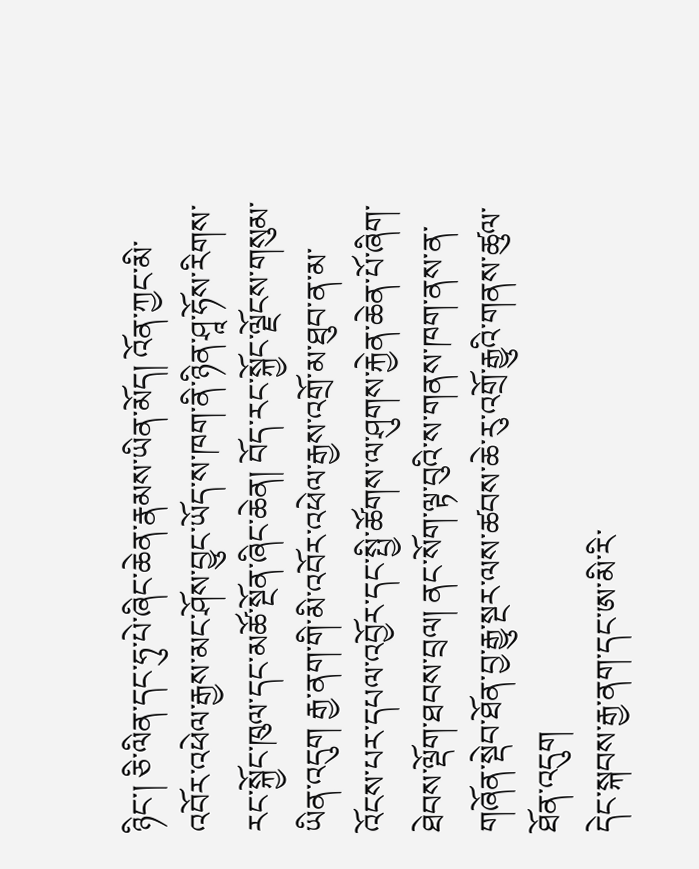ཉིང་། ཅི་ལིན་དང་ཧུ་པེ་ཞིང་ཆེན་རྣམས་ཡིན་མོད། འོན་ཀྱང་མི་འབོར་འཕེལ་རྒྱས་མང་ཤོས་བྱུང་ཡོད་ས་ཁག་ནི་ཉིན་ཤཱ་ཧོས་རིགས་རང་སྐྱོང་ཁུལ་དང་མཚོ་སྔོན་ཞིང་ཆེན། བོད་རང་སྐྱོང་ལྗོངས་གསུམ་ཡིན་འདུག རྒྱ་ནག་གི་མི་འབོར་འཕེལ་རྒྱས་འགྲོ་མ་ཐུབ་ན་མ་འོངས་པར་དཔལ་འབྱོར་དང་སྤྱི་ཚོགས་ལ་ཤུགས་རྐྱེན་ཆེན་པོ་ཞིག་ཐེབས་ལྡོག་ཐབས་བྲལ། ནང་སོག་ལྟ་བུའི་ས་གནས་ཁག་ནས་ན་གཞོན་སྡེབ་ཐོན་བྱ་རྒྱུ་སྔར་ལས་ཚབས་ཆེ་རུ་འགྲོ་རྒྱུའི་གནས་ཚུལ་ཐོན་འདུག
དེང་སྐབས་རྒྱ་ནག་དང་ཨ་མི་རི་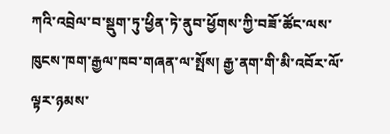ཀའི་འབྲེལ་བ་སྡུག་ཏུ་ཕྱིན་ཏེ་ནུབ་ཕྱོགས་ཀྱི་བཟོ་ཚོང་ལས་ཁུངས་ཁག་རྒྱལ་ཁབ་གཞན་ལ་སྤོས། རྒྱ་ནག་གི་མི་འབོར་ལོ་ལྟར་ཉམས་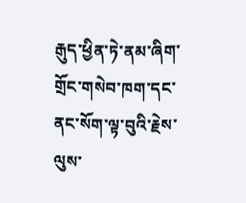རྒུད་ཕྱིན་ཏེ་ནམ་ཞིག་གྲོང་གསེབ་ཁག་དང་ནང་སོག་ལྟ་བུའི་རྗེས་ལུས་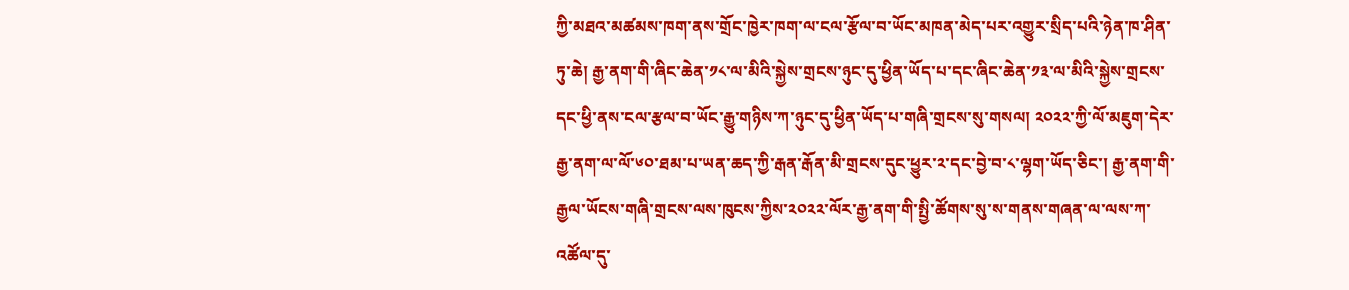ཀྱི་མཐའ་མཚམས་ཁག་ནས་གྲོང་ཁྱེར་ཁག་ལ་ངལ་རྩོལ་བ་ཡོང་མཁན་མེད་པར་འགྱུར་སྲིད་པའི་ཉེན་ཁ་ཤིན་ཏུ་ཆེ། རྒྱ་ནག་གི་ཞིང་ཆེན་༡༨་ལ་མིའི་སྐྱེས་གྲངས་ཉུང་དུ་ཕྱིན་ཡོད་པ་དང་ཞིང་ཆེན་༡༣་ལ་མིའི་སྐྱེས་གྲངས་དང་ཕྱི་ནས་ངལ་རྩལ་བ་ཡོང་རྒྱུ་གཉིས་ཀ་ཉུང་དུ་ཕྱིན་ཡོད་པ་གཞི་གྲངས་སུ་གསལ། ༢༠༢༢་ཀྱི་ལོ་མཇུག་དེར་རྒྱ་ནག་ལ་ལོ་༦༠་ཐམ་པ་ཡན་ཆད་ཀྱི་རྒན་རྒོན་མི་གྲངས་དུང་ཕྱུར་༢་དང་བྱེ་བ་༨་ལྷག་ཡོད་ཅིང་། རྒྱ་ནག་གི་རྒྱལ་ཡོངས་གཞི་གྲངས་ལས་ཁུངས་ཀྱིས་༢༠༢༢་ལོར་རྒྱ་ནག་གི་སྤྱི་ཚོགས་སུ་ས་གནས་གཞན་ལ་ལས་ཀ་འཚོལ་དུ་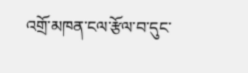འགྲོ་མཁན་ངལ་རྩོལ་བ་དུང་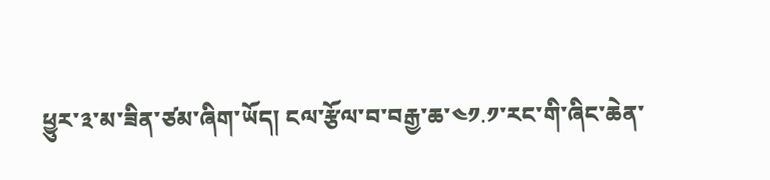ཕྱུར་༣་མ་ཟིན་ཙམ་ཞིག་ཡོད། ངལ་རྩོལ་བ་བརྒྱ་ཆ་༤༡.༡་རང་གི་ཞིང་ཆེན་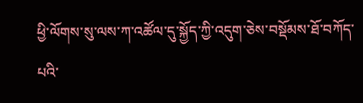ཕྱི་ལོགས་སུ་ལས་ཀ་འཚོལ་དུ་སྐྱོད་ཀྱི་འདུག་ཅེས་བསྡོམས་ཐོ་བཀོད་པའི་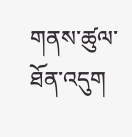གནས་ཚུལ་ཐོན་འདུག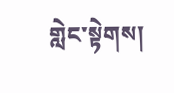གླེང་སྟེགས།